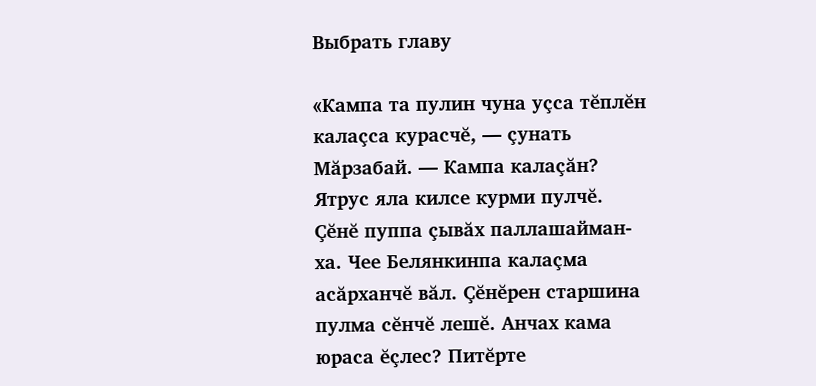Выбрать главу

«Кампа та пулин чуна уçса тĕплĕн калаçса курасчĕ, — çунать Мăрзабай. — Кампа калаçăн? Ятрус яла килсе курми пулчĕ. Çĕнĕ пуппа çывăх паллашайман-ха. Чее Белянкинпа калаçма асăрханчĕ вăл. Çĕнĕрен старшина пулма сĕнчĕ лешĕ. Анчах кама юраса ĕçлес? Питĕрте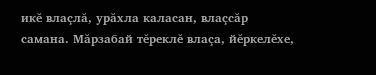икĕ влаçлă, урăхла каласан, влаçсăр самана. Мăрзабай тĕреклĕ влаçа, йĕркелĕхе,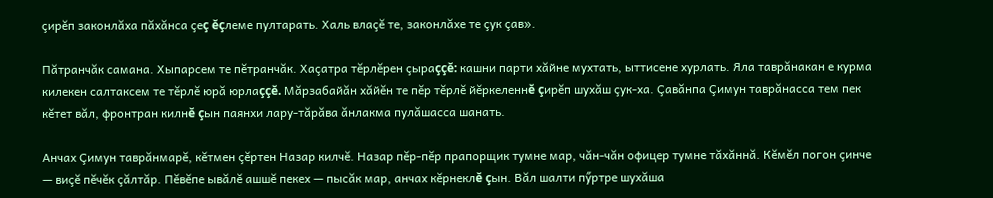çирĕп законлăха пăхăнса çеç ĕçлеме пултарать. Халь влаçĕ те, законлăхе те çук çав».

Пăтранчăк самана. Хыпарсем те пĕтранчăк. Хаçатра тĕрлĕрен çыраççĕ: кашни парти хăйне мухтать, ыттисене хурлать. Яла таврăнакан е курма килекен салтаксем те тĕрлĕ юрă юрлаççĕ. Мăрзабайăн хăйĕн те пĕр тĕрлĕ йĕркеленнĕ çирĕп шухăш çук-ха. Çавăнпа Çимун таврăнасса тем пек кĕтет вăл, фронтран килнĕ çын паянхи лару-тăрăва ăнлакма пулăшасса шанать.

Анчах Çимун таврăнмарĕ, кĕтмен çĕртен Назар килчĕ. Назар пĕр-пĕр прапорщик тумне мар, чăн-чăн офицер тумне тăхăннă. Кĕмĕл погон çинче — виçĕ пĕчĕк çăлтăр. Пĕвĕпе ывăлĕ ашшĕ пекех — пысăк мар, анчах кĕрнеклĕ çын. Вăл шалти пӳртре шухăша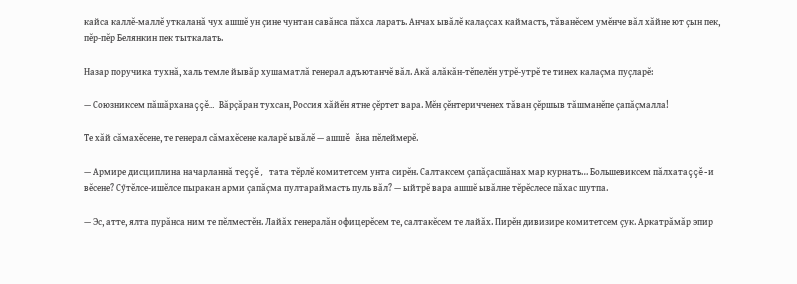кайса каллĕ-маллĕ уткаланă чух ашшĕ ун çине чунтан савăнса пăхса ларать. Анчах ывăлĕ калаçсах каймасть, тăванĕсем умĕнче вăл хăйне ют çын пек, пĕр-пĕр Белянкин пек тыткалать.

Назар поручика тухнă, халь темле йывăр хушаматлă генерал адъютанчĕ вăл. Акă алăкăн-тĕпелĕн утрĕ-утрĕ те тинех калаçма пуçларĕ:

— Союзниксем пăшăрханаççĕ… Вăрçăран тухсан, Россия хăйĕн ятне çĕртет вара. Мĕн çĕнтеричченех тăван çĕршыв тăшманĕпе çапăçмалла!

Те хăй сăмахĕсене, те генерал сăмахĕсене каларĕ ывăлĕ — ашшĕ ăна пĕлеймерĕ.

— Армире дисциплина начарланнă теççĕ, тата тĕрлĕ комитетсем унта сирĕн. Салтаксем çапăçасшăнах мар курнать… Большевиксем пăлхатаççĕ-и вĕсене? Сӳтĕлсе-ишĕлсе пыракан арми çапăçма пултараймасть пуль вăл? — ыйтрĕ вара ашшĕ ывăлне тĕрĕслесе пăхас шутпа.

— Эс, атте, ялта пурăнса ним те пĕлместĕн. Лайăх генералăн офицерĕсем те, салтакĕсем те лайăх. Пирĕн дивизире комитетсем çук. Аркатрăмăр эпир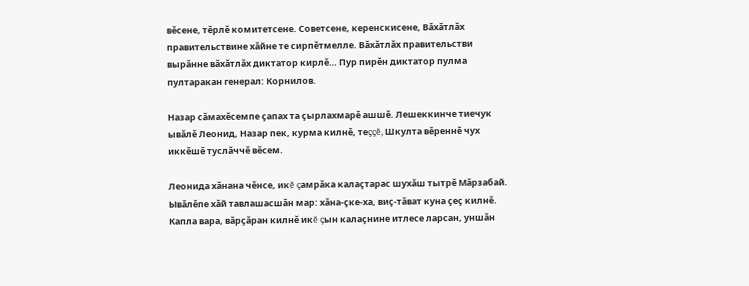вĕсене, тĕрлĕ комитетсене. Советсене, керенскисене, Вăхăтлăх правительствине хăйне те сирпĕтмелле. Вăхăтлăх правительстви вырăнне вăхăтлăх диктатор кирлĕ… Пур пирĕн диктатор пулма пултаракан генерал: Корнилов.

Назар сăмахĕсемпе çапах та çырлахмарĕ ашшĕ. Лешеккинче тиечук ывăлĕ Леонид, Назар пек, курма килнĕ, теççĕ, Шкулта вĕреннĕ чух иккĕшĕ туслăччĕ вĕсем.

Леонида хăнана чĕнсе, икĕ çамрăка калаçтарас шухăш тытрĕ Мăрзабай. Ывăлĕпе хăй тавлашасшăн мар: хăна-çке-ха, виç-тăват куна çеç килнĕ. Капла вара, вăрçăран килнĕ икĕ çын калаçнине итлесе ларсан, уншăн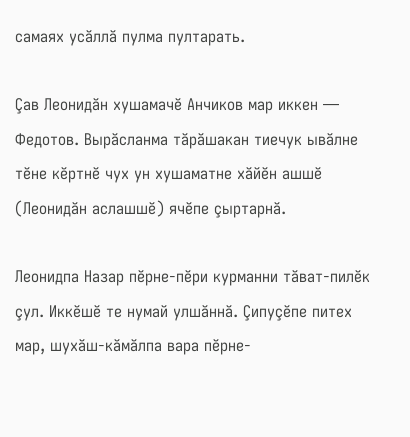самаях усăллă пулма пултарать.

Çав Леонидăн хушамачĕ Анчиков мар иккен — Федотов. Вырăсланма тăрăшакан тиечук ывăлне тĕне кĕртнĕ чух ун хушаматне хăйĕн ашшĕ (Леонидăн аслашшĕ) ячĕпе çыртарнă.

Леонидпа Назар пĕрне-пĕри курманни тăват-пилĕк çул. Иккĕшĕ те нумай улшăннă. Çипуçĕпе питех мар, шухăш-кăмăлпа вара пĕрне-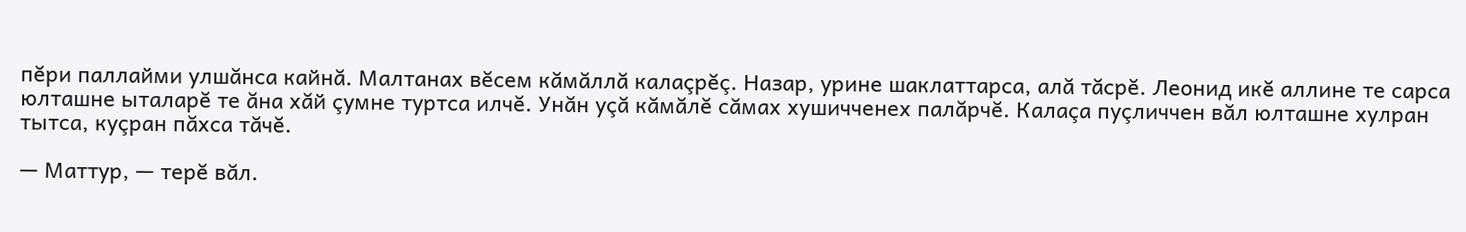пĕри паллайми улшăнса кайнă. Малтанах вĕсем кăмăллă калаçрĕç. Назар, урине шаклаттарса, алă тăсрĕ. Леонид икĕ аллине те сарса юлташне ыталарĕ те ăна хăй çумне туртса илчĕ. Унăн уçă кăмăлĕ сăмах хушичченех палăрчĕ. Калаçа пуçличчен вăл юлташне хулран тытса, куçран пăхса тăчĕ.

— Маттур, — терĕ вăл.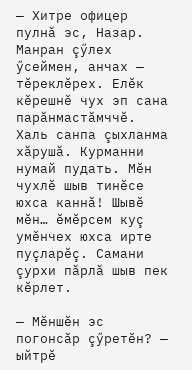— Хитре офицер пулнă эс, Назар. Манран çӳлех ӳсеймен, анчах — тĕреклĕрех. Елĕк кĕрешнĕ чух эп сана парăнмастăмччĕ. Халь санпа çыхланма хăрушă. Курманни нумай пудать. Мĕн чухлĕ шыв тинĕсе юхса каннă! Шывĕ мĕн… ĕмĕрсем куç умĕнчех юхса ирте пуçларĕç. Самани çурхи пăрлă шыв пек кĕрлет.

— Мĕншĕн эс погонсăр çӳретĕн? — ыйтрĕ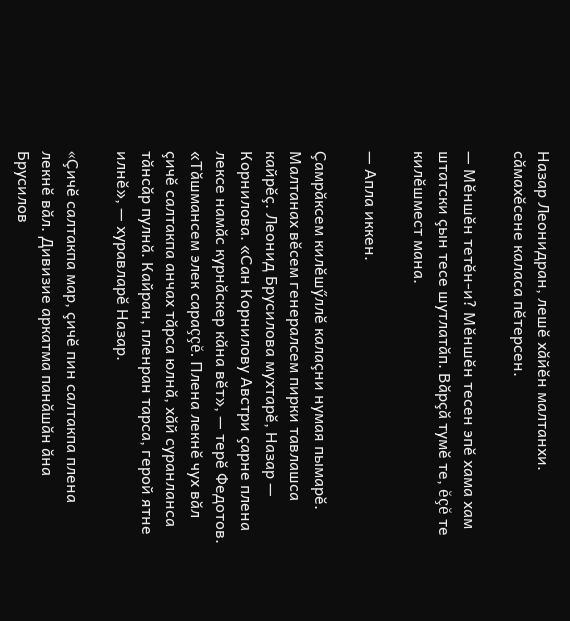Назар Леонидран, лешĕ хăйĕн малтанхи. сăмахĕсене каласа пĕтерсен.

— Мĕншĕн тетĕн-и? Мĕншĕн тесен эпĕ хама хам штатски çын тесе шутлатăп. Вăрçă тумĕ те, ĕçĕ те килĕшмест мана.

— Апла иккен.

Çамрăксем килĕшӳллĕ калаçни нумая пымарĕ. Малтанах вĕсем генералсем пирки тавлашса кайрĕç. Леонид Брусилова мухтарĕ, Назар — Корнилова. «Сан Корнилову Австри çарне плена лексе намăс курнăскер кăна вĕт», — терĕ Федотов. «Тăшмансем элек сараççĕ. Плена лекнĕ чух вăл çичĕ салтакпа анчах тăрса юлнă, хăй суранланса тăнсăр пулнă. Кайран, пленран тарса, герой ятне илнĕ», — хуравларĕ Назар.

«Çичĕ салтакпа мар, çичĕ пин салтакпа плена лекнĕ вăл. Дивизие аркатма панăшăн ăна Брусилов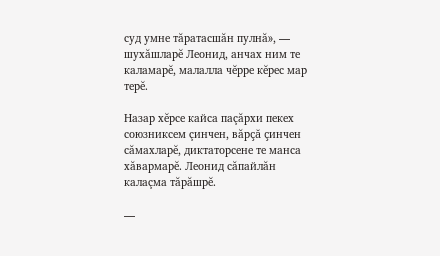суд умне тăратасшăн пулнă», — шухăшларĕ Леонид, анчах ним те каламарĕ, малалла чĕрре кĕрес мар терĕ.

Назар хĕрсе кайса паçăрхи пекех союзниксем çинчен, вăрçă çинчен сăмахларĕ, диктаторсене те манса хăвармарĕ. Леонид сăпайлăн калаçма тăрăшрĕ.

—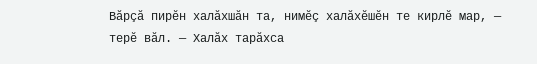Вăрçă пирĕн халăхшăн та, нимĕç халăхĕшĕн те кирлĕ мар, — терĕ вăл. — Халăх тарăхса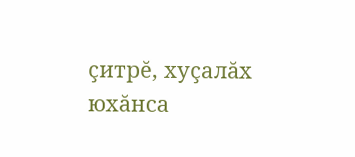çитрĕ, хуçалăх юхăнса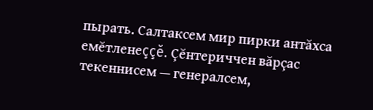пырать. Салтаксем мир пирки антăхса емĕтленеççĕ. Çĕнтериччен вăрçас текеннисем — генералсем,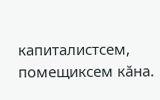капиталистсем, помещиксем кăна.